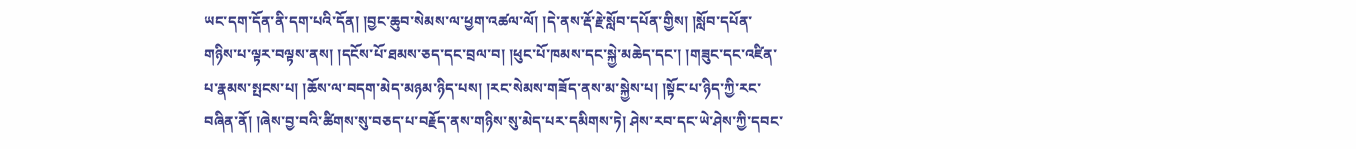ཡང་དག་དོན་ནི་དག་པའི་དོན། །བྱང་ཆུབ་སེམས་ལ་ཕྱག་འཚལ་ལོ། །དེ་ནས་རྡོ་རྗེ་སློབ་དཔོན་གྱིས། །སློབ་དཔོན་གཉིས་པ་ལྟར་བལྟས་ནས། །དངོས་པོ་ཐམས་ཅད་དང་བྲལ་བ། །ཕུང་པོ་ཁམས་དང་སྐྱེ་མཆེད་དང་། །གཟུང་དང་འཛིན་པ་རྣམས་སྤངས་པ། །ཆོས་ལ་བདག་མེད་མཉམ་ཉིད་པས། །རང་སེམས་གཟོད་ནས་མ་སྐྱེས་པ། །སྟོང་པ་ཉིད་ཀྱི་རང་བཞིན་ནོ། །ཞེས་བྱ་བའི་ཚིགས་སུ་བཅད་པ་བརྗོད་ནས་གཉིས་སུ་མེད་པར་དམིགས་ཏེ། ཤེས་རབ་དང་ཡེ་ཤེས་ཀྱི་དབང་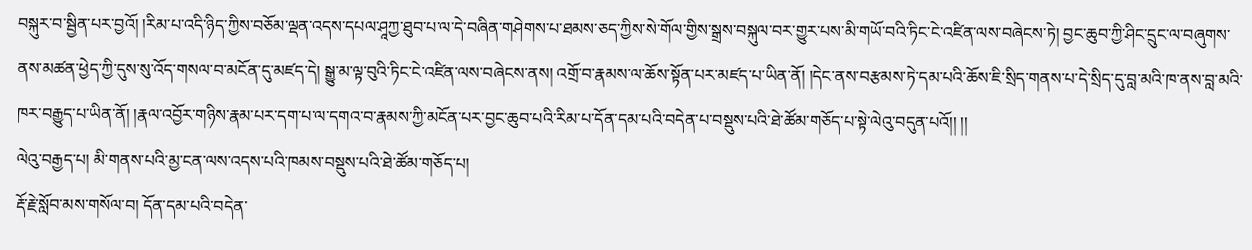བསྐུར་བ་སྦྱིན་པར་བྱའོ། །རིམ་པ་འདི་ཉིད་ཀྱིས་བཅོམ་ལྡན་འདས་དཔལ་ཤཱཀྱ་ཐུབ་པ་ལ་དེ་བཞིན་གཤེགས་པ་ཐམས་ཅད་ཀྱིས་སེ་གོལ་གྱིས་སྒྲས་བསྐུལ་བར་གྱུར་པས་མི་གཡོ་བའི་ཏིང་ངེ་འཛིན་ལས་བཞེངས་ཏེ། བྱང་ཆུབ་ཀྱི་ཤིང་དྲུང་ལ་བཞུགས་ནས་མཚན་ཕྱེད་ཀྱི་དུས་སུ་འོད་གསལ་བ་མངོན་དུ་མཛད་དེ། སྒྱུ་མ་ལྟ་བུའི་ཏིང་ངེ་འཛིན་ལས་བཞེངས་ནས། འགྲོ་བ་རྣམས་ལ་ཆོས་སྟོན་པར་མཛད་པ་ཡིན་ནོ། །དེང་ནས་བརྩམས་ཏེ་དམ་པའི་ཆོས་ཇི་སྲིད་གནས་པ་དེ་སྲིད་དུ་བླ་མའི་ཁ་ནས་བླ་མའི་ཁར་བརྒྱུད་པ་ཡིན་ནོ། །རྣལ་འབྱོར་གཉིས་རྣམ་པར་དག་པ་ལ་དགའ་བ་རྣམས་ཀྱི་མངོན་པར་བྱང་ཆུབ་པའི་རིམ་པ་དོན་དམ་པའི་བདེན་པ་བསྡུས་པའི་ཐེ་ཚོམ་གཅོད་པ་སྟེ་ལེའུ་བདུན་པའོ།། །།
ལེའུ་བརྒྱད་པ། མི་གནས་པའི་མྱ་ངན་ལས་འདས་པའི་ཁམས་བསྡུས་པའི་ཐེ་ཚོམ་གཅོད་པ།
རྡོ་རྗེ་སློབ་མས་གསོལ་བ། དོན་དམ་པའི་བདེན་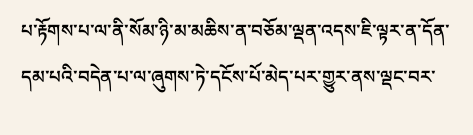པ་རྟོགས་པ་ལ་ནི་སོམ་ཉི་མ་མཆིས་ན་བཅོམ་ལྡན་འདས་ཇི་ལྟར་ན་དོན་དམ་པའི་བདེན་པ་ལ་ཞུགས་ཏེ་དངོས་པོ་མེད་པར་གྱུར་ནས་ལྡང་བར་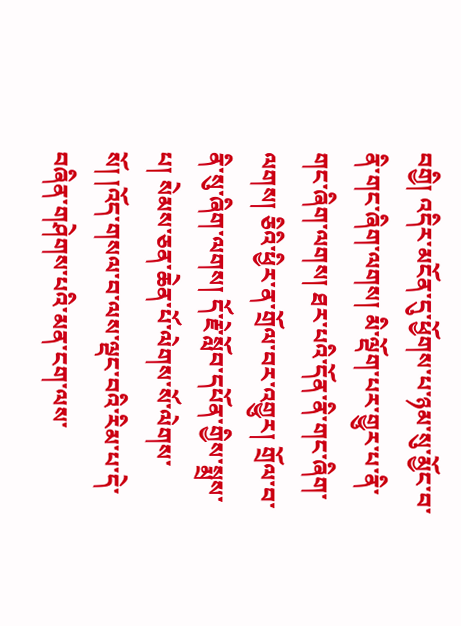བགྱི། འདིར་མངོན་དུ་ཕྱོགས་པ་ཉམ་སུ་མྱོང་བ་ནི་གང་ཞིག་ལགས། མི་ལྡོག་པར་གྱུར་པ་ནི་གང་ཞིག་ལགས། ཐར་པའི་དོན་ནི་གང་ཞིག་ལགས། ཅིའི་ཕྱིར་ན་གྲོལ་བར་འགྱུར། གྲོལ་བ་ནི་སུ་ཞིག་ལགས། དོ་རྗེ་སློབ་དཔོན་གྱིས་སྨྲས་པ། སེམས་ཅན་ཆེན་པོ་ལེགས་སོ་ལེགས་སོ། །འོད་གསལ་བ་ལས་ལྡང་བའི་རིམ་པ་དེ་བཞིན་གཤེགས་པའི་མན་ངག་ལས་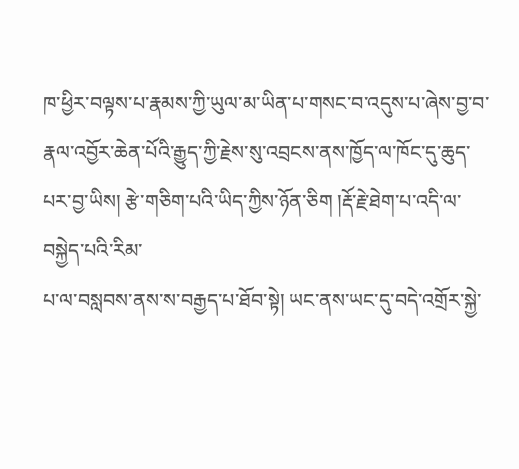ཁ་ཕྱིར་བལྟས་པ་རྣམས་ཀྱི་ཡུལ་མ་ཡིན་པ་གསང་བ་འདུས་པ་ཞེས་བྱ་བ་རྣལ་འབྱོར་ཆེན་པོའི་རྒྱུད་ཀྱི་རྗེས་སུ་འབྲངས་ནས་ཁྱོད་ལ་ཁོང་དུ་ཆུད་པར་བྱ་ཡིས། རྩེ་གཅིག་པའི་ཡིད་ཀྱིས་ཉོན་ཅིག །རྡོ་རྗེ་ཐེག་པ་འདི་ལ་བསྐྱེད་པའི་རིམ་
པ་ལ་བསླབས་ནས་ས་བརྒྱད་པ་ཐོབ་སྟེ། ཡང་ནས་ཡང་དུ་བདེ་འགྲོར་སྐྱེ་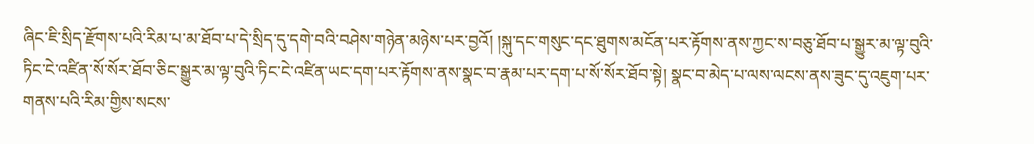ཞིང་ཇི་སྲིད་རྫོགས་པའི་རིམ་པ་མ་ཐོབ་པ་དེ་སྲིད་དུ་དགེ་བའི་བཤེས་གཉེན་མཉེས་པར་བྱའོ། །སྐུ་དང་གསུང་དང་ཐུགས་མངོན་པར་རྟོགས་ནས་ཀྱང་ས་བཅུ་ཐོབ་པ་སྒྱུར་མ་ལྟ་བུའི་ཏིང་ངེ་འཛིན་སོ་སོར་ཐོབ་ཅིང་སྒྱུར་མ་ལྟ་བུའི་ཏིང་ངེ་འཛིན་ཡང་དག་པར་རྟོགས་ནས་སྣང་བ་རྣམ་པར་དག་པ་སོ་སོར་ཐོབ་སྟེ། སྣང་བ་མེད་པ་ལས་ལངས་ནས་ཟུང་དུ་འཇུག་པར་གནས་པའི་རིམ་གྱིས་སངས་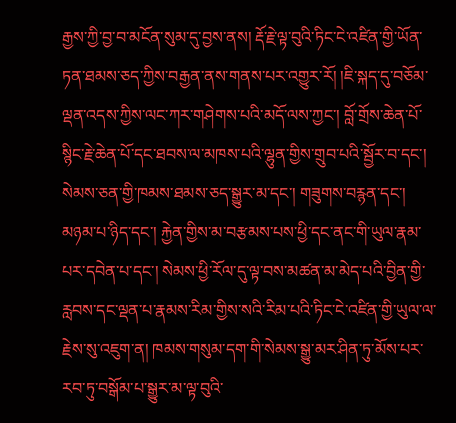རྒྱས་ཀྱི་བྱ་བ་མངོན་སུམ་དུ་བྱས་ནས། རྡོ་རྗེ་ལྟ་བུའི་ཏིང་ངེ་འཛིན་གྱི་ཡོན་ཏན་ཐམས་ཅད་ཀྱིས་བརྒྱན་ནས་གནས་པར་འགྱུར་རོ། །ཇི་སྐད་དུ་བཅོམ་ལྡན་འདས་ཀྱིས་ལང་ཀར་གཤེགས་པའི་མདོ་ལས་ཀྱང་། བློ་གྲོས་ཆེན་པོ་སྙིང་རྗེ་ཆེན་པོ་དང་ཐབས་ལ་མཁས་པའི་ལྷུན་གྱིས་གྲུབ་པའི་སྦྱོར་བ་དང་། སེམས་ཅན་གྱི་ཁམས་ཐམས་ཅད་སྒྱུར་མ་དང་། གཟུགས་བརྙན་དང་། མཉམ་པ་ཉིད་དང་། རྐྱེན་གྱིས་མ་བརྩམས་པས་ཕྱི་དང་ནང་གི་ཡུལ་རྣམ་པར་དབེན་པ་དང་། སེམས་ཕྱི་རོལ་དུ་ལྟ་བས་མཚན་མ་མེད་པའི་བྱིན་གྱི་རླབས་དང་ལྡན་པ་རྣམས་རིམ་གྱིས་སའི་རིམ་པའི་ཏིང་ངེ་འཛིན་གྱི་ཡུལ་ལ་རྗེས་སུ་འཇུག་ན། ཁམས་གསུམ་དག་གི་སེམས་སྒྱུ་མར་ཤིན་ཏུ་མོས་པར་རབ་ཏུ་བསྒོམ་པ་སྒྱུར་མ་ལྟ་བུའི་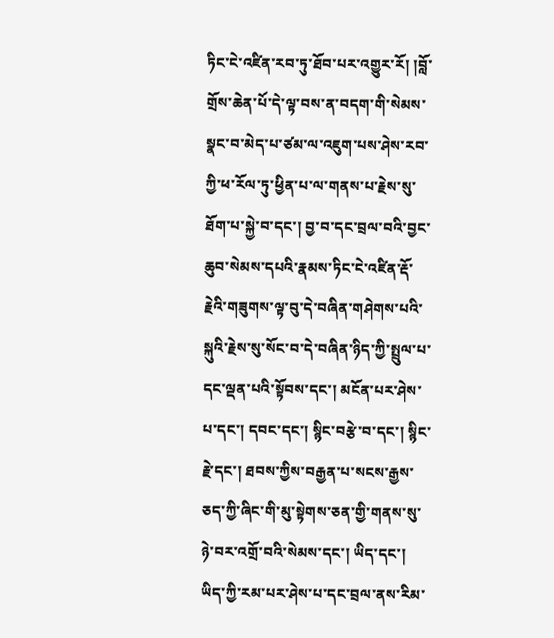ཏིང་ངེ་འཛིན་རབ་ཏུ་ཐོབ་པར་འགྱུར་རོ། །བློ་གྲོས་ཆེན་པོ་དེ་ལྟ་བས་ན་བདག་གི་སེམས་སྣང་བ་མེད་པ་ཙམ་ལ་འཇུག་པས་ཤེས་རབ་ཀྱི་ཕ་རོལ་ཏུ་ཕྱིན་པ་ལ་གནས་པ་རྗེས་སུ་ཐོག་པ་སྐྱེ་བ་དང་། བྱ་བ་དང་བྲལ་བའི་བྱང་ཆུབ་སེམས་དཔའི་རྣམས་ཏིང་ངེ་འཛིན་རྡོ་རྗེའི་གཟུགས་ལྟ་བུ་དེ་བཞིན་གཤེགས་པའི་སྐུའི་རྗེས་སུ་སོང་བ་དེ་བཞིན་ཉིད་ཀྱི་སྤྲུལ་པ་དང་ལྡན་པའི་སྟོབས་དང་། མངོན་པར་ཤེས་པ་དང་། དབང་དང་། སྙིང་བརྩེ་བ་དང་། སྙིང་རྗེ་དང་། ཐབས་ཀྱིས་བརྒྱན་པ་སངས་རྒྱས་ཅད་ཀྱི་ཞིང་གི་མུ་སྟེགས་ཅན་གྱི་གནས་སུ་ཉེ་བར་འགྲོ་བའི་སེམས་དང་། ཡིད་དང་། ཡིད་ཀྱི་རམ་པར་ཤེས་པ་དང་བྲལ་ནས་རིམ་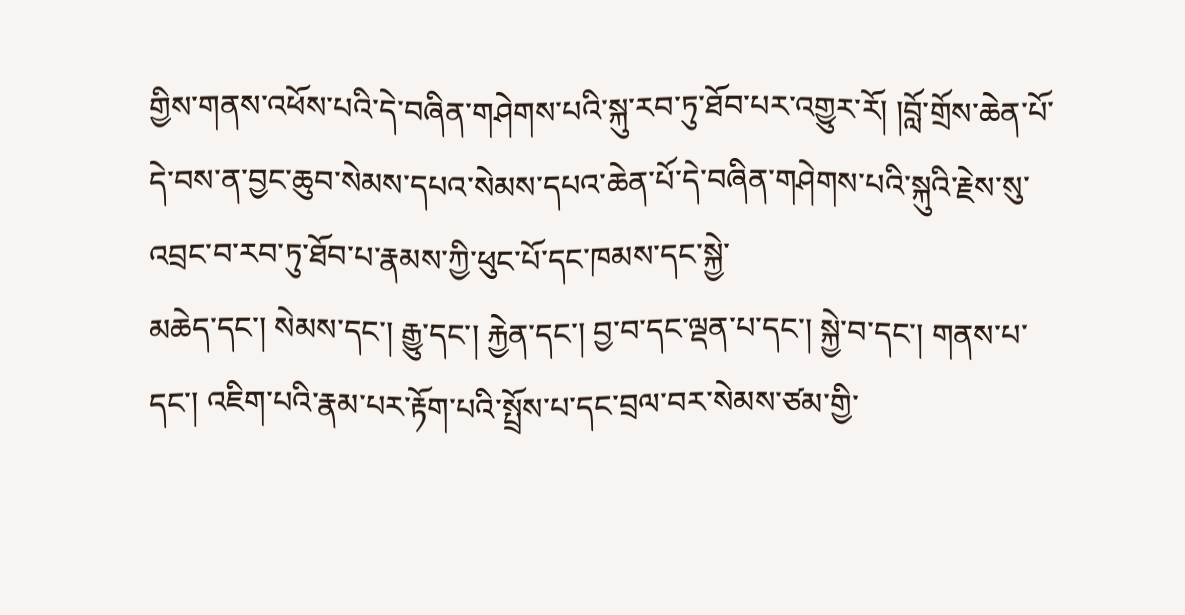གྱིས་གནས་འཕོས་པའི་དེ་བཞིན་གཤེགས་པའི་སྐུ་རབ་ཏུ་ཐོབ་པར་འགྱུར་རོ། །བློ་གྲོས་ཆེན་པོ་དེ་བས་ན་བྱང་ཆུབ་སེམས་དཔའ་སེམས་དཔའ་ཆེན་པོ་དེ་བཞིན་གཤེགས་པའི་སྐུའི་རྗེས་སུ་འབྲང་བ་རབ་ཏུ་ཐོབ་པ་རྣམས་ཀྱི་ཕུང་པོ་དང་ཁམས་དང་སྐྱེ་
མཆེད་དང་། སེམས་དང་། རྒྱུ་དང་། རྐྱེན་དང་། བྱ་བ་དང་ལྡན་པ་དང་། སྐྱེ་བ་དང་། གནས་པ་དང་། འཇིག་པའི་རྣམ་པར་རྟོག་པའི་སྤྲོས་པ་དང་བྲལ་བར་སེམས་ཙམ་གྱི་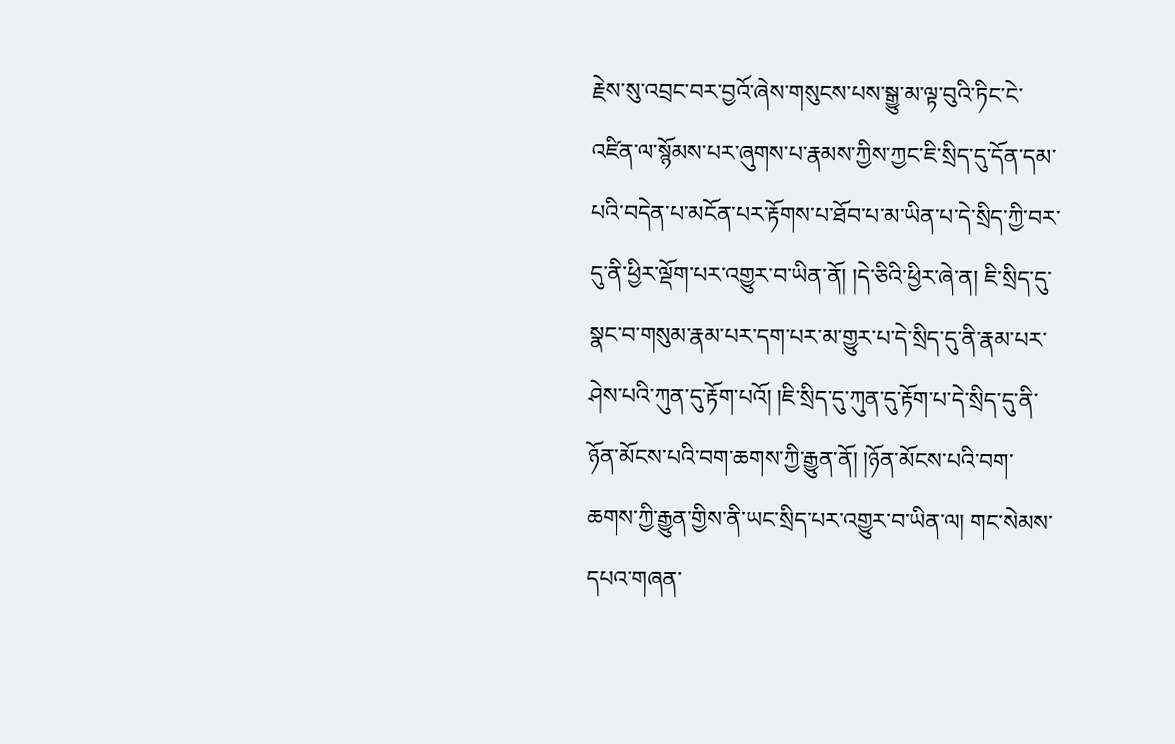རྗེས་སུ་འབྲང་བར་བྱའོ་ཞེས་གསུངས་པས་སྒྱུ་མ་ལྟ་བུའི་ཏིང་ངེ་འཛིན་ལ་སྙོམས་པར་ཞུགས་པ་རྣམས་ཀྱིས་ཀྱང་ཇི་སྲིད་དུ་དོན་དམ་པའི་བདེན་པ་མངོན་པར་རྟོགས་པ་ཐོབ་པ་མ་ཡིན་པ་དེ་སྲིད་ཀྱི་བར་དུ་ནི་ཕྱིར་ལྡོག་པར་འགྱུར་བ་ཡིན་ནོ། །དེ་ཅིའི་ཕྱིར་ཞེ་ན། ཇི་སྲིད་དུ་སྣང་བ་གསུམ་རྣམ་པར་དག་པར་མ་གྱུར་པ་དེ་སྲིད་དུ་ནི་རྣམ་པར་ཤེས་པའི་ཀུན་དུ་རྟོག་པའོ། །ཇི་སྲིད་དུ་ཀུན་དུ་རྟོག་པ་དེ་སྲིད་དུ་ནི་ཉོན་མོངས་པའི་བག་ཆགས་ཀྱི་རྒྱུན་ནོ། །ཉོན་མོངས་པའི་བག་ཆགས་ཀྱི་རྒྱུན་གྱིས་ནི་ཡང་སྲིད་པར་འགྱུར་བ་ཡིན་ལ། གང་སེམས་དཔའ་གཞན་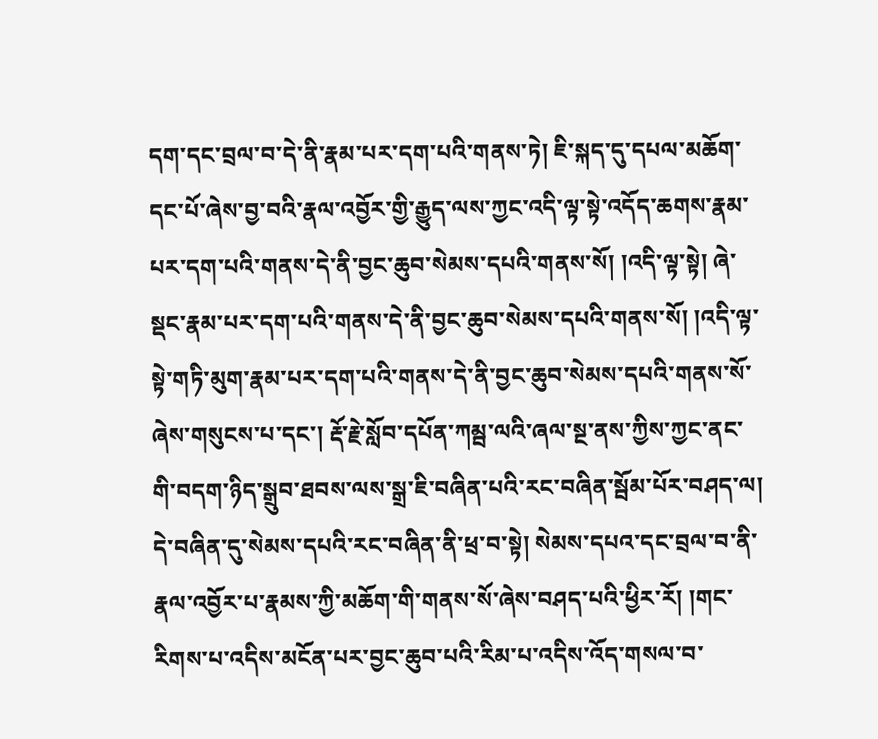དག་དང་བྲལ་བ་དེ་ནི་རྣམ་པར་དག་པའི་གནས་ཏེ། ཇི་སྐད་དུ་དཔལ་མཆོག་དང་པོ་ཞེས་བྱ་བའི་རྣལ་འབྱོར་གྱི་རྒྱུད་ལས་ཀྱང་འདི་ལྟ་སྟེ་འདོད་ཆགས་རྣམ་པར་དག་པའི་གནས་དེ་ནི་བྱང་ཆུབ་སེམས་དཔའི་གནས་སོ། །འདི་ལྟ་སྟེ། ཞེ་སྡང་རྣམ་པར་དག་པའི་གནས་དེ་ནི་བྱང་ཆུབ་སེམས་དཔའི་གནས་སོ། །འདི་ལྟ་སྟེ་གཏི་མུག་རྣམ་པར་དག་པའི་གནས་དེ་ནི་བྱང་ཆུབ་སེམས་དཔའི་གནས་སོ་ཞེས་གསུངས་པ་དང་། རྡོ་རྗེ་སློབ་དཔོན་ཀམྦ་ལའི་ཞལ་སྔ་ནས་ཀྱིས་ཀྱང་ནང་གི་བདག་ཉིད་སྒྲུབ་ཐབས་ལས་སྒྲ་ཇི་བཞིན་པའི་རང་བཞིན་སྦོམ་པོར་བཤད་ལ། དེ་བཞིན་དུ་སེམས་དཔའི་རང་བཞིན་ནི་ཕྲ་བ་སྟེ། སེམས་དཔའ་དང་བྲལ་བ་ནི་རྣལ་འབྱོར་པ་རྣམས་ཀྱི་མཆོག་གི་གནས་སོ་ཞེས་བཤད་པའི་ཕྱིར་རོ། །གང་རིགས་པ་འདིས་མངོན་པར་བྱང་ཆུབ་པའི་རིམ་པ་འདིས་འོད་གསལ་བ་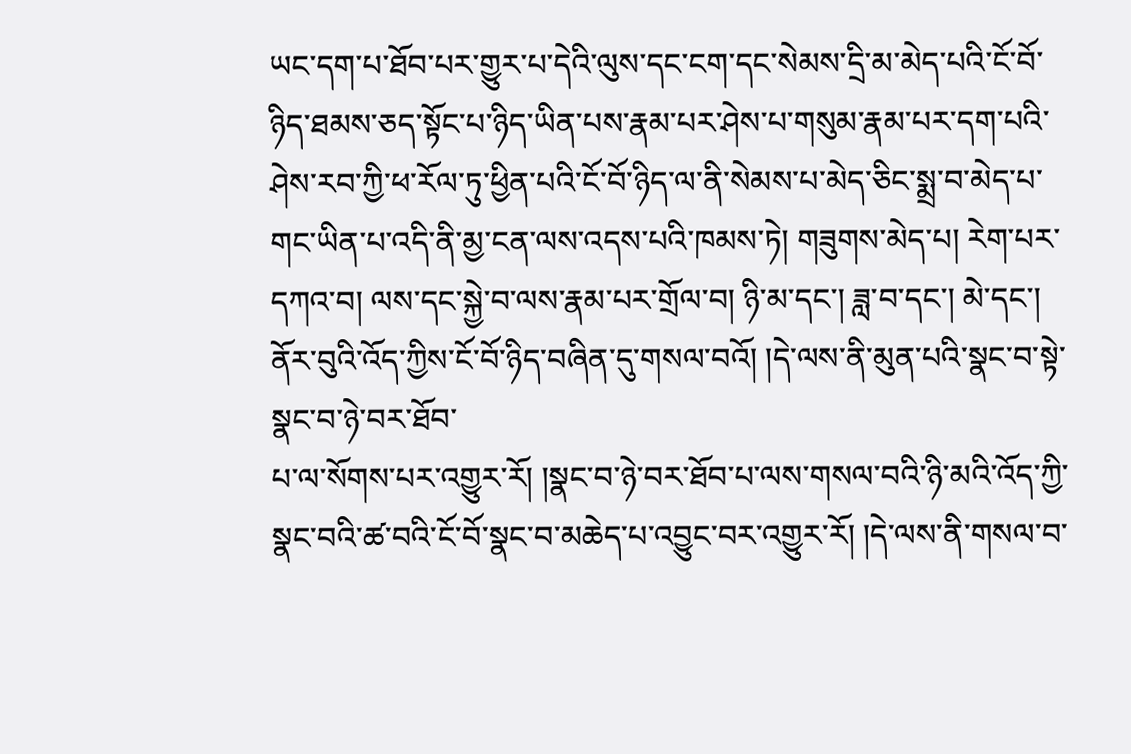ཡང་དག་པ་ཐོབ་པར་གྱུར་པ་དེའི་ལུས་དང་ངག་དང་སེམས་དྲི་མ་མེད་པའི་ངོ་བོ་ཉིད་ཐམས་ཅད་སྟོང་པ་ཉིད་ཡིན་པས་རྣམ་པར་ཤེས་པ་གསུམ་རྣམ་པར་དག་པའི་ཤེས་རབ་ཀྱི་ཕ་རོལ་ཏུ་ཕྱིན་པའི་ངོ་བོ་ཉིད་ལ་ནི་སེམས་པ་མེད་ཅིང་སྨྲ་བ་མེད་པ་གང་ཡིན་པ་འདི་ནི་མྱ་ངན་ལས་འདས་པའི་ཁམས་ཏེ། གཟུགས་མེད་པ། རེག་པར་དཀའ་བ། ལས་དང་སྐྱེ་བ་ལས་རྣམ་པར་གྲོལ་བ། ཉི་མ་དང་། ཟླ་བ་དང་། མེ་དང་། ནོར་བུའི་འོད་ཀྱིས་ངོ་བོ་ཉིད་བཞིན་དུ་གསལ་བའོ། །དེ་ལས་ནི་མུན་པའི་སྣང་བ་སྟེ་སྣང་བ་ཉེ་བར་ཐོབ་
པ་ལ་སོགས་པར་འགྱུར་རོ། །སྣང་བ་ཉེ་བར་ཐོབ་པ་ལས་གསལ་བའི་ཉི་མའི་འོད་ཀྱི་སྣང་བའི་ཚ་བའི་ངོ་བོ་སྣང་བ་མཆེད་པ་འབྱུང་བར་འགྱུར་རོ། །དེ་ལས་ནི་གསལ་བ་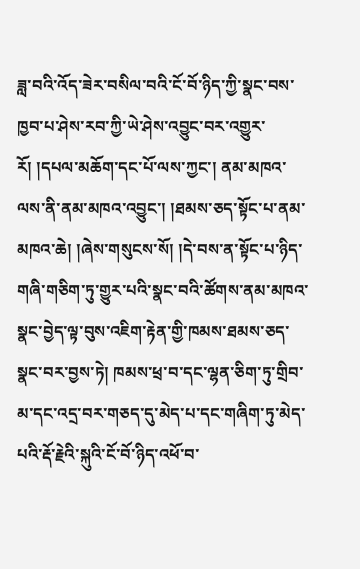ཟླ་བའི་འོད་ཟེར་བསིལ་བའི་ངོ་བོ་ཉིད་ཀྱི་སྣང་བས་ཁྱབ་པ་ཤེས་རབ་ཀྱི་ཡེ་ཤེས་འབྱུང་བར་འགྱུར་རོ། །དཔལ་མཆོག་དང་པོ་ལས་ཀྱང་། ནམ་མཁའ་ལས་ནི་ནམ་མཁའ་འབྱུང་། །ཐམས་ཅད་སྟོང་པ་ནམ་མཁའ་ཆེ། །ཞེས་གསུངས་སོ། །དེ་བས་ན་སྟོང་པ་ཉིད་གཞི་གཅིག་ཏུ་གྱུར་པའི་སྣང་བའི་ཚོགས་ནམ་མཁའ་སྣང་བྱེད་ལྟ་བུས་འཇིག་རྟེན་གྱི་ཁམས་ཐམས་ཅད་སྣང་བར་བྱས་ཏེ། ཁམས་ཕྲ་བ་དང་ལྷན་ཅིག་ཏུ་གྲིབ་མ་དང་འདྲ་བར་གཅད་དུ་མེད་པ་དང་གཞིག་ཏུ་མེད་པའི་རྡོ་རྗེའི་སྐུའི་ངོ་བོ་ཉིད་འཕོ་བ་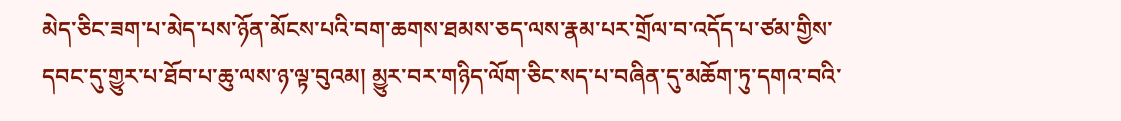མེད་ཅིང་ཟག་པ་མེད་པས་ཉོན་མོངས་པའི་བག་ཆགས་ཐམས་ཅད་ལས་རྣམ་པར་གྲོལ་བ་འདོད་པ་ཙམ་གྱིས་དབང་དུ་གྱུར་པ་ཐོབ་པ་ཆུ་ལས་ཉ་ལྟ་བུའམ། མྱུར་བར་གཉིད་ལོག་ཅིང་སད་པ་བཞིན་དུ་མཆོག་ཏུ་དགའ་བའི་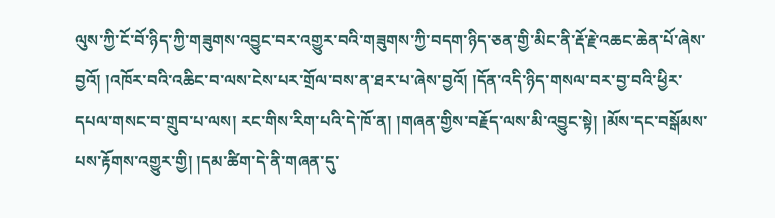ལུས་ཀྱི་ངོ་བོ་ཉིད་ཀྱི་གཟུགས་འབྱུང་བར་འགྱུར་བའི་གཟུགས་ཀྱི་བདག་ཉིད་ཅན་གྱི་མིང་ནི་རྡོ་རྗེ་འཆང་ཆེན་པོ་ཞེས་བྱའོ། །འཁོར་བའི་འཆིང་བ་ལས་ངེས་པར་གྲོལ་བས་ན་ཐར་པ་ཞེས་བྱའོ། །དོན་འདི་ཉིད་གསལ་བར་བྱ་བའི་ཕྱིར་དཔལ་གསང་བ་གྲུབ་པ་ལས། རང་གིས་རིག་པའི་དེ་ཁོ་ན། །གཞན་གྱིས་བརྗོད་ལས་མི་འབྱུང་སྟེ། །མོས་དང་བསྒོམས་པས་རྟོགས་འགྱུར་གྱི། །དམ་ཚིག་དེ་ནི་གཞན་དུ་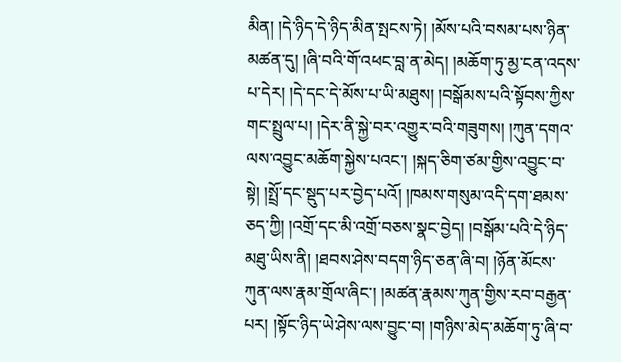མིན། །དེ་ཉིད་དེ་ཉིད་མིན་སྤངས་ཏེ། །མོས་པའི་བསམ་པས་ཉིན་མཚན་དུ། །ཞི་བའི་གོ་འཕང་བླ་ན་མེད། །མཆོག་ཏུ་མྱ་ངན་འདས་པ་དེར། །དེ་དང་དེ་མོས་པ་ཡི་མཐུས། །བསྒོམས་པའི་སྟོབས་ཀྱིས་གང་སྤྲུལ་པ། །དེར་ནི་སྐྱེ་བར་འགྱུར་བའི་གཟུགས། །ཀུན་དགའ་ལས་འབྱུང་མཆོག་སྐྱེས་པའང་། །སྐད་ཅིག་ཙམ་གྱིས་འབྱུང་བ་སྟེ། །སྤྲོ་དང་སྡུད་པར་བྱེད་པའོ། །ཁམས་གསུམ་འདི་དག་ཐམས་ཅད་ཀྱི། །འགྲོ་དང་མི་འགྲོ་བཅས་སྣང་བྱེད། །བསྒོམ་པའི་དེ་ཉིད་མཐུ་ཡིས་ནི། །ཐབས་ཤེས་བདག་ཉིད་ཅན་ཞི་བ། །ཉོན་མོངས་ཀུན་ལས་རྣམ་གྲོལ་ཞིང་། །མཚན་རྣམས་ཀུན་གྱིས་རབ་བརྒྱན་པར། །སྟོང་ཉིད་ཡེ་ཤེས་ལས་བྱུང་བ། །གཉིས་མེད་མཆོག་ཏུ་ཞི་བ་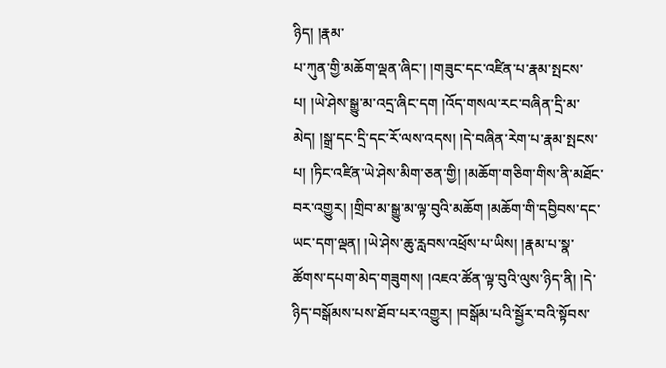ཉིད། །རྣམ་
པ་ཀུན་གྱི་མཆོག་ལྡན་ཞིང་། །གཟུང་དང་འཛིན་པ་རྣམ་སྤངས་པ། །ཡེ་ཤེས་སྒྱུ་མ་འདྲ་ཞིང་དག །འོད་གསལ་རང་བཞིན་དྲི་མ་མེད། །སྒྲ་དང་དྲི་དང་རོ་ལས་འདས། །དེ་བཞིན་རེག་པ་རྣམ་སྤངས་པ། །ཏིང་འཛིན་ཡེ་ཤེས་མིག་ཅན་གྱི། །མཆོག་གཅིག་གིས་ནི་མཐོང་བར་འགྱུར། །གྲིབ་མ་སྒྱུ་མ་ལྟ་བུའི་མཆོག །མཆོག་གི་དབྱིབས་དང་ཡང་དག་ལྡན། །ཡེ་ཤེས་ཆུ་རླབས་འཕྲོས་པ་ཡིས། །རྣམ་པ་སྣ་ཚོགས་དཔག་མེད་གཟུགས། །འཇའ་ཚོན་ལྟ་བུའི་ལུས་ཉིད་ནི། །དེ་ཉིད་བསྒོམས་པས་ཐོབ་པར་འགྱུར། །བསྒོམ་པའི་སྦྱོར་བའི་སྟོབས་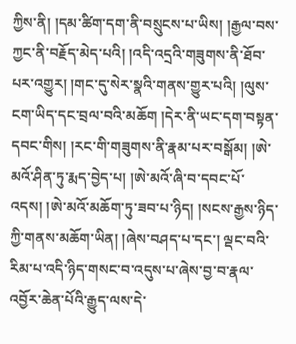ཀྱིས་ནི། །དམ་ཚིག་དག་ནི་བསྲུངས་པ་ཡིས། །རྒྱལ་བས་ཀྱང་ནི་བརྗོད་མེད་པའི། །འདི་འདྲའི་གཟུགས་ནི་ཐོབ་པར་འགྱུར། །གང་དུ་སེར་སྣའི་གནས་གྱུར་པའི། །ལུས་ངག་ཡིད་དང་བྲལ་བའི་མཆོག །དེར་ནི་ཡང་དག་བསྟན་དབང་གིས། །རང་གི་གཟུགས་ནི་རྣམ་པར་བསྒོམ། །ཨེ་མའོ་ཤིན་ཏུ་རྨད་བྱེད་པ། །ཨེ་མའོ་ཞི་བ་དབང་པོ་འདས། །ཨེ་མའོ་མཆོག་ཏུ་ཟབ་པ་ཉིད། །སངས་རྒྱས་ཉིད་ཀྱི་གནས་མཆོག་ཡིན། །ཞེས་བཤད་པ་དང་། ལྡང་བའི་རིམ་པ་འདི་ཉིད་གསང་བ་འདུས་པ་ཞེས་བྱ་བ་རྣལ་འབྱོར་ཆེན་པོའི་རྒྱུད་ལས་དེ་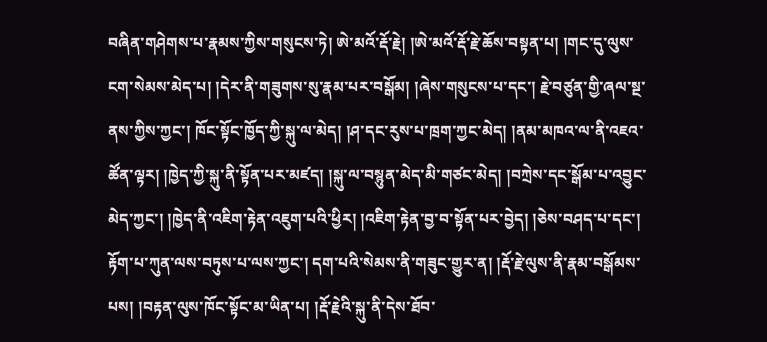བཞིན་གཤེགས་པ་རྣམས་ཀྱིས་གསུངས་ཏེ། ཨེ་མའོ་རྡོ་རྗེ། །ཨེ་མའོ་རྡོ་རྗེ་ཆོས་བསྟན་པ། །གང་དུ་ལུས་ངག་སེམས་མེད་པ། །དེར་ནི་གཟུགས་སུ་རྣམ་པར་བསྒོམ། །ཞེས་གསུངས་པ་དང་། རྗེ་བཙུན་གྱི་ཞལ་སྔ་ནས་ཀྱིས་ཀྱང་། ཁོང་སྟོང་ཁྱོད་ཀྱི་སྐུ་ལ་མེད། །ཤ་དང་རུས་པ་ཁྲག་ཀྱང་མེད། །ནམ་མཁའ་ལ་ནི་འཇའ་ཚོན་ལྟར། །ཁྱེད་ཀྱི་སྐུ་ནི་སྟོན་པར་མཛད། །སྐུ་ལ་བསྙུན་མེད་མི་གཙང་མེད། །བཀྲེས་དང་སྒོམ་པ་འབྱུང་མེད་ཀྱང་། །ཁྱེད་ནི་འཇིག་རྟེན་འཇུག་པའི་ཕྱིར། །འཇིག་རྟེན་བྱ་བ་སྟོན་པར་བྱེད། །ཅེས་བཤད་པ་དང་། རྟོག་པ་ཀུན་ལས་བཏུས་པ་ལས་ཀྱང་། དག་པའི་སེམས་ནི་གཟུང་གྱུར་ན། །རྡོ་རྗེ་ལུས་ནི་རྣམ་བསྒོམས་པས། །བརྟན་ལུས་ཁོང་སྟོང་མ་ཡིན་པ། །རྡོ་རྗེའི་སྐུ་ནི་དེས་ཐོབ་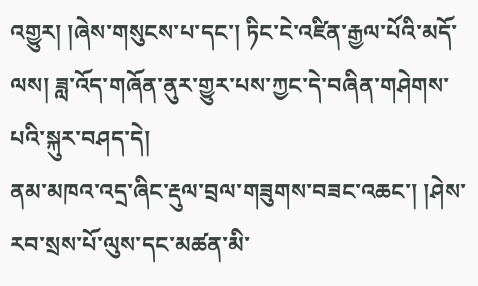འགྱུར། །ཞེས་གསུངས་པ་དང་། ཏིང་ངེ་འཛིན་རྒྱལ་པོའི་མདོ་ལས། ཟླ་འོད་གཞོན་ནུར་གྱུར་པས་ཀྱང་དེ་བཞིན་གཤེགས་པའི་སྐུར་བཤད་དེ།
ནམ་མཁའ་འདྲ་ཞིང་རྡུལ་བྲལ་གཟུགས་བཟང་འཆང་། །ཤེས་རབ་སྲས་པོ་ལུས་དང་མཚན་མི་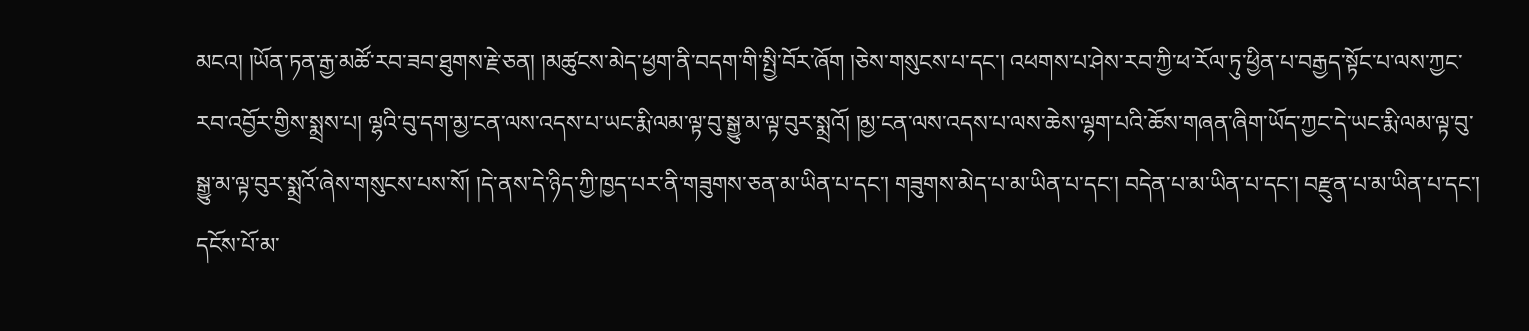མངའ། །ཡོན་ཏན་རྒྱ་མཚོ་རབ་ཟབ་ཐུགས་རྗེ་ཅན། །མཚུངས་མེད་ཕྱག་ནི་བདག་གི་སྤྱི་བོར་ཞོག །ཅེས་གསུངས་པ་དང་། འཕགས་པ་ཤེས་རབ་ཀྱི་ཕ་རོལ་ཏུ་ཕྱིན་པ་བརྒྱད་སྟོང་པ་ལས་ཀྱང་རབ་འབྱོར་གྱིས་སྨྲས་པ། ལྷའི་བུ་དག་མྱ་ངན་ལས་འདས་པ་ཡང་རྨི་ལམ་ལྟ་བུ་སྒྱུ་མ་ལྟ་བུར་སྨྲའོ། །མྱ་ངན་ལས་འདས་པ་ལས་ཆེས་ལྷག་པའི་ཆོས་གཞན་ཞིག་ཡོད་ཀྱང་དེ་ཡང་རྨི་ལམ་ལྟ་བུ་སྒྱུ་མ་ལྟ་བུར་སྨྲའོ་ཞེས་གསུངས་པས་སོ། །དེ་ནས་དེ་ཉིད་ཀྱི་ཁྱད་པར་ནི་གཟུགས་ཅན་མ་ཡིན་པ་དང་། གཟུགས་མེད་པ་མ་ཡིན་པ་དང་། བདེན་པ་མ་ཡིན་པ་དང་། བརྫུན་པ་མ་ཡིན་པ་དང་། དངོས་པོ་མ་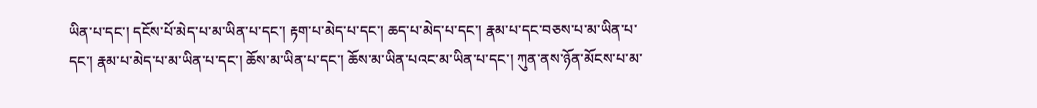ཡིན་པ་དང་། དངོས་པོ་མེད་པ་མ་ཡིན་པ་དང་། རྟག་པ་མེད་པ་དང་། ཆད་པ་མེད་པ་དང་། རྣམ་པ་དང་བཅས་པ་མ་ཡིན་པ་དང་། རྣམ་པ་མེད་པ་མ་ཡིན་པ་དང་། ཆོས་མ་ཡིན་པ་དང་། ཆོས་མ་ཡིན་པའང་མ་ཡིན་པ་དང་། ཀུན་ནས་ཉོན་མོངས་པ་མ་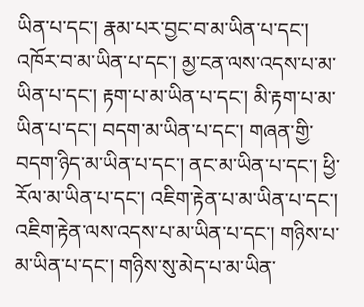ཡིན་པ་དང་། རྣམ་པར་བྱང་བ་མ་ཡིན་པ་དང་། འཁོར་བ་མ་ཡིན་པ་དང་། མྱ་ངན་ལས་འདས་པ་མ་ཡིན་པ་དང་། རྟག་པ་མ་ཡིན་པ་དང་། མི་རྟག་པ་མ་ཡིན་པ་དང་། བདག་མ་ཡིན་པ་དང་། གཞན་གྱི་བདག་ཉིད་མ་ཡིན་པ་དང་། ནང་མ་ཡིན་པ་དང་། ཕྱི་རོལ་མ་ཡིན་པ་དང་། འཇིག་རྟེན་པ་མ་ཡིན་པ་དང་། འཇིག་རྟེན་ལས་འདས་པ་མ་ཡིན་པ་དང་། གཉིས་པ་མ་ཡིན་པ་དང་། གཉིས་སུ་མེད་པ་མ་ཡིན་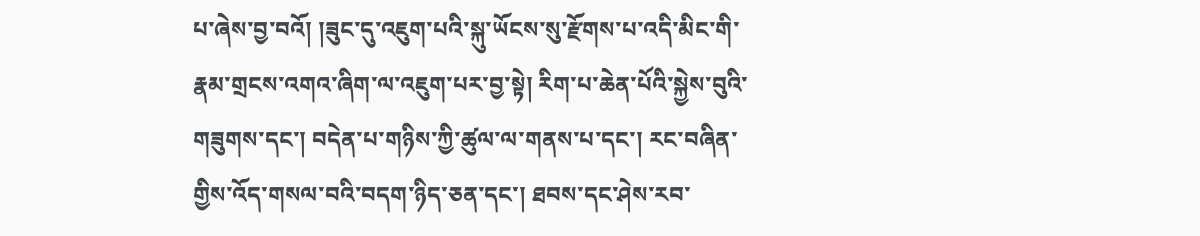པ་ཞེས་བྱ་བའོ། །ཟུང་དུ་འཇུག་པའི་སྐུ་ཡོངས་སུ་རྫོགས་པ་འདི་མིང་གི་རྣམ་གྲངས་འགའ་ཞིག་ལ་འཇུག་པར་བྱ་སྟེ། རིག་པ་ཆེན་པོའི་སྐྱེས་བུའི་གཟུགས་དང་། བདེན་པ་གཉིས་ཀྱི་ཚུལ་ལ་གནས་པ་དང་། རང་བཞིན་གྱིས་འོད་གསལ་བའི་བདག་ཉིད་ཅན་དང་། ཐབས་དང་ཤེས་རབ་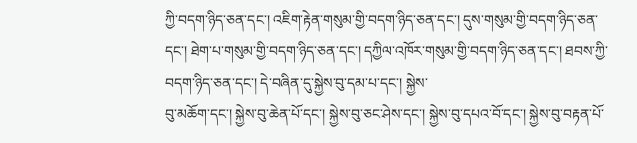ཀྱི་བདག་ཉིད་ཅན་དང་། འཇིག་རྟེན་གསུམ་གྱི་བདག་ཉིད་ཅན་དང་། དུས་གསུམ་གྱི་བདག་ཉིད་ཅན་དང་། ཐེག་པ་གསུམ་གྱི་བདག་ཉིད་ཅན་དང་། དཀྱིལ་འཁོར་གསུམ་གྱི་བདག་ཉིད་ཅན་དང་། ཐབས་ཀྱི་བདག་ཉིད་ཅན་དང་། དེ་བཞིན་དུ་སྐྱེས་བུ་དམ་པ་དང་། སྐྱེས་
བུ་མཆོག་དང་། སྐྱེས་བུ་ཆེན་པོ་དང་། སྐྱེས་བུ་ཅང་ཤེས་དང་། སྐྱེས་བུ་དཔའ་བོ་དང་། སྐྱེས་བུ་བརྟན་པོ་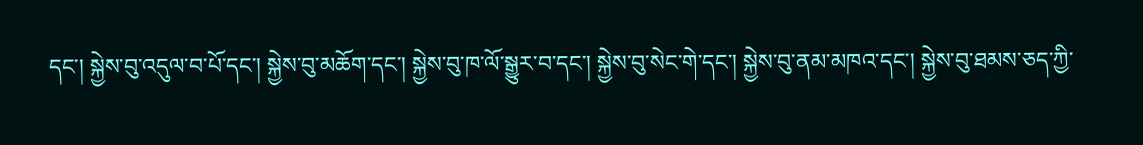དང་། སྐྱེས་བུ་འདུལ་བ་པོ་དང་། སྐྱེས་བུ་མཆོག་དང་། སྐྱེས་བུ་ཁ་ལོ་སྒྱུར་བ་དང་། སྐྱེས་བུ་སེང་གེ་དང་། སྐྱེས་བུ་ནམ་མཁའ་དང་། སྐྱེས་བུ་ཐམས་ཅད་ཀྱི་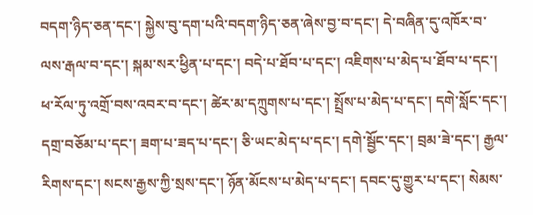བདག་ཉིད་ཅན་དང་། སྐྱེས་བུ་དག་པའི་བདག་ཉིད་ཅན་ཞེས་བྱ་བ་དང་། དེ་བཞིན་དུ་འཁོར་བ་ལས་རྒལ་བ་དང་། སྐམ་སར་ཕྱིན་པ་དང་། བདེ་པ་ཐོབ་པ་དང་། འཇིགས་པ་མེད་པ་ཐོབ་པ་དང་། ཕ་རོལ་ཏུ་འགྲོ་བས་འབར་བ་དང་། ཚེར་མ་དཀྲུགས་པ་དང་། སྤྲོས་པ་མེད་པ་དང་། དགེ་སློང་དང་། དགྲ་བཅོམ་པ་དང་། ཟག་པ་ཟད་པ་དང་། ཅི་ཡང་མེད་པ་དང་། དགེ་སྦྱོང་དང་། བྲམ་ཟེ་དང་། རྒྱལ་རིགས་དང་། སངས་རྒྱས་ཀྱི་སྲས་དང་། ཉོན་མོངས་པ་མེད་པ་དང་། དབང་དུ་གྱུར་པ་དང་། སེམས་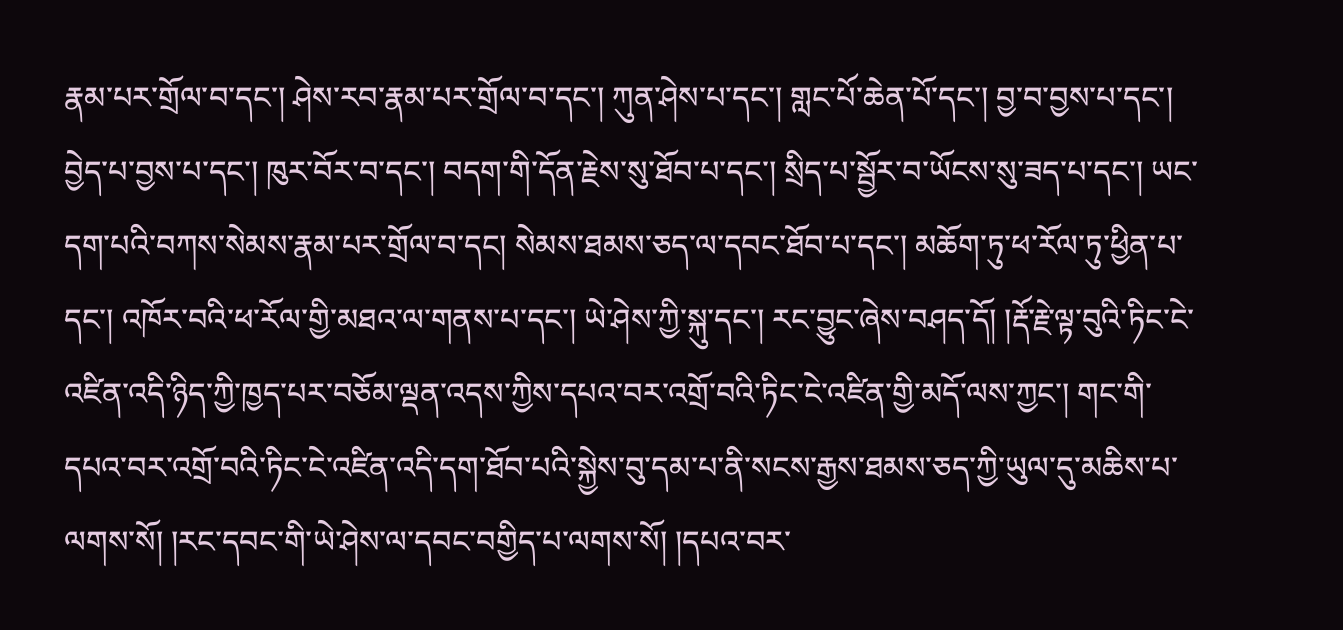རྣམ་པར་གྲོལ་བ་དང་། ཤེས་རབ་རྣམ་པར་གྲོལ་བ་དང་། ཀུན་ཤེས་པ་དང་། གླང་པོ་ཆེན་པོ་དང་། བྱ་བ་བྱས་པ་དང་། བྱེད་པ་བྱས་པ་དང་། ཁུར་བོར་བ་དང་། བདག་གི་དོན་རྗེས་སུ་ཐོབ་པ་དང་། སྲིད་པ་སྦྱོར་བ་ཡོངས་སུ་ཟད་པ་དང་། ཡང་དག་པའི་བཀས་སེམས་རྣམ་པར་གྲོལ་བ་དང། སེམས་ཐམས་ཅད་ལ་དབང་ཐོབ་པ་དང་། མཆོག་ཏུ་ཕ་རོལ་ཏུ་ཕྱིན་པ་དང་། འཁོར་བའི་ཕ་རོལ་གྱི་མཐའ་ལ་གནས་པ་དང་། ཡེ་ཤེས་ཀྱི་སྐུ་དང་། རང་བྱུང་ཞེས་བཤད་དོ། །རྡོ་རྗེ་ལྟ་བུའི་ཏིང་ངེ་འཛིན་འདི་ཉིད་ཀྱི་ཁྱད་པར་བཅོམ་ལྡན་འདས་ཀྱིས་དཔའ་བར་འགྲོ་བའི་ཏིང་ངེ་འཛིན་གྱི་མདོ་ལས་ཀྱང་། གང་གི་དཔའ་བར་འགྲོ་བའི་ཏིང་ངེ་འཛིན་འདི་དག་ཐོབ་པའི་སྐྱེས་བུ་དམ་པ་ནི་སངས་རྒྱས་ཐམས་ཅད་ཀྱི་ཡུལ་དུ་མཆིས་པ་ལགས་སོ། །རང་དབང་གི་ཡེ་ཤེས་ལ་དབང་བགྱིད་པ་ལགས་སོ། །དཔའ་བར་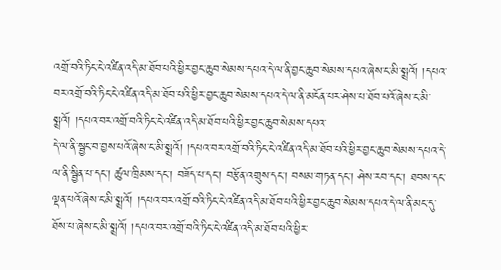འགྲོ་བའི་ཏིང་ངེ་འཛིན་འདི་མ་ཐོབ་པའི་ཕྱིར་བྱང་ཆུབ་སེམས་དཔའ་དེ་ལ་ནི་བྱང་ཆུབ་སེམས་དཔའ་ཞེས་ང་མི་སྨྲའོ། །དཔའ་བར་འགྲོ་བའི་ཏིང་ངེ་འཛིན་འདི་མ་ཐོབ་པའི་ཕྱིར་བྱང་ཆུབ་སེམས་དཔའ་དེ་ལ་ནི་མངོན་པར་ཤེས་པ་ཐོབ་པའོ་ཞེས་ང་མི་སྨྲའོ། །དཔའ་བར་འགྲོ་བའི་ཏིང་ངེ་འཛིན་འདི་མ་ཐོབ་པའི་ཕྱིར་བྱང་ཆུབ་སེམས་དཔའ་
དེ་ལ་ནི་སྦྱང་བ་བྱས་པའོ་ཞེས་ང་མི་སྨྲའོ། །དཔའ་བར་འགྲོ་བའི་ཏིང་ངེ་འཛིན་འདི་མ་ཐོབ་པའི་ཕྱིར་བྱང་ཆུབ་སེམས་དཔའ་དེ་ལ་ནི་སྦྱིན་པ་དང་། ཚུལ་ཁྲིམས་དང་། བཟོད་པ་དང་། བརྩོན་འགྲུས་དང་། བསམ་གཏན་དང་། ཤེས་རབ་དང་། ཐབས་དང་ལྡན་པའོ་ཞེས་ང་མི་སྨྲའོ། །དཔའ་བར་འགྲོ་བའི་ཏིང་ངེ་འཛིན་འདི་མ་ཐོབ་པའི་ཕྱིར་བྱང་ཆུབ་སེམས་དཔའ་དེ་ལ་ནི་མང་དུ་ཐོས་པ་ཞེས་ང་མི་སྨྲའོ། །དཔའ་བར་འགྲོ་བའི་ཏིང་ངེ་འཛིན་འདི་མ་ཐོབ་པའི་ཕྱིར་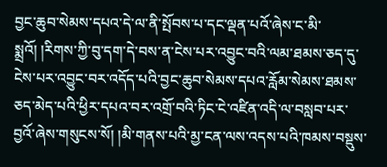བྱང་ཆུབ་སེམས་དཔའ་དེ་ལ་ནི་སྤོབས་པ་དང་ལྡན་པའོ་ཞེས་ང་མི་སྨྲའོ། །རིགས་ཀྱི་བུ་དག་དེ་བས་ན་ངེས་པར་འབྱུང་བའི་ལམ་ཐམས་ཅད་དུ་ངེས་པར་འབྱུང་བར་འདོད་པའི་བྱང་ཆུབ་སེམས་དཔའ་རློམ་སེམས་ཐམས་ཅད་མེད་པའི་ཕྱིར་དཔའ་བར་འགྲོ་བའི་ཏིང་ངེ་འཛིན་འདི་ལ་བསླབ་པར་བྱའོ་ཞེས་གསུངས་སོ། །མི་གནས་པའི་མྱ་ངན་ལས་འདས་པའི་ཁམས་བསྡུས་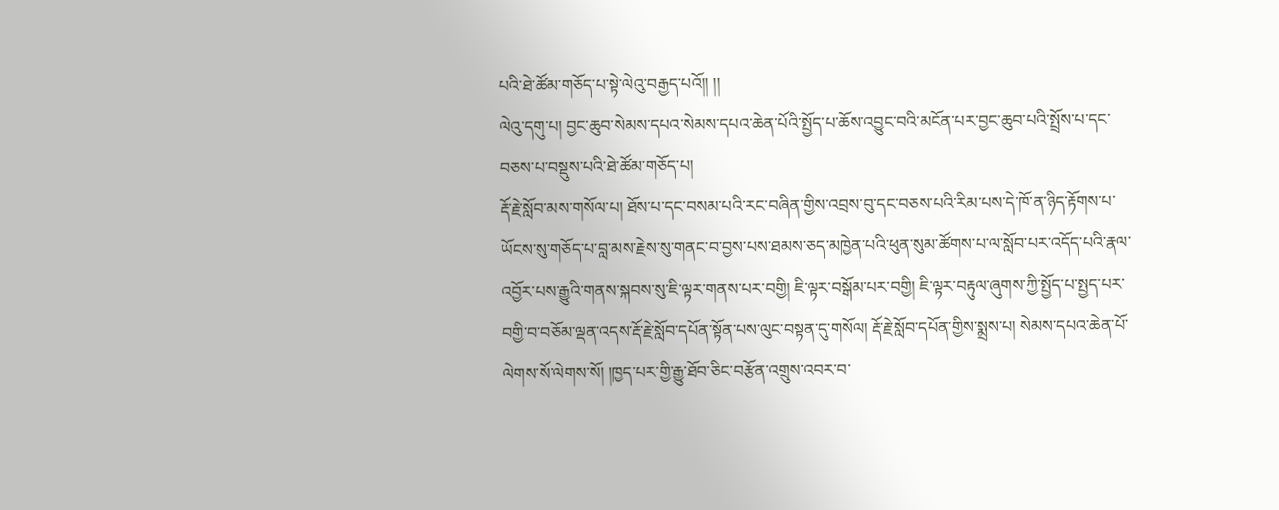པའི་ཐེ་ཚོམ་གཅོད་པ་སྟེ་ལེའུ་བརྒྱད་པའོ།། །།
ལེའུ་དགུ་པ། བྱང་ཆུབ་སེམས་དཔའ་སེམས་དཔའ་ཆེན་པོའི་སྤྱོད་པ་ཆོས་འབྱུང་བའི་མངོན་པར་བྱང་ཆུབ་པའི་སྤྲོས་པ་དང་བཅས་པ་བསྡུས་པའི་ཐེ་ཚོམ་གཅོད་པ།
རྡོ་རྗེ་སློབ་མས་གསོལ་པ། ཐོས་པ་དང་བསམ་པའི་རང་བཞིན་གྱིས་འབྲས་བུ་དང་བཅས་པའི་རིམ་པས་དེ་ཁོ་ན་ཉིད་རྟོགས་པ་ཡོངས་སུ་གཅོད་པ་བླ་མས་རྗེས་སུ་གནང་བ་བྱས་པས་ཐམས་ཅད་མཁྱེན་པའི་ཕུན་སུམ་ཚོགས་པ་ལ་སློབ་པར་འདོད་པའི་རྣལ་འབྱོར་པས་རྒྱུའི་གནས་སྐབས་སུ་ཇི་ལྟར་གནས་པར་བགྱི། ཇི་ལྟར་བསྒོམ་པར་བགྱི། ཇི་ལྟར་བརྟུལ་ཞུགས་ཀྱི་སྤྱོད་པ་སྤྱད་པར་བགྱི་བ་བཅོམ་ལྡན་འདས་རྡོ་རྗེ་སློབ་དཔོན་སྟོན་པས་ལུང་བསྟན་དུ་གསོལ། རྡོ་རྗེ་སློབ་དཔོན་གྱིས་སྨྲས་པ། སེམས་དཔའ་ཆེན་པོ་ལེགས་སོ་ལེགས་སོ། །ཁྱད་པར་གྱི་རྒྱུ་ཐོབ་ཅིང་བརྩོན་འགྲུས་འབར་བ་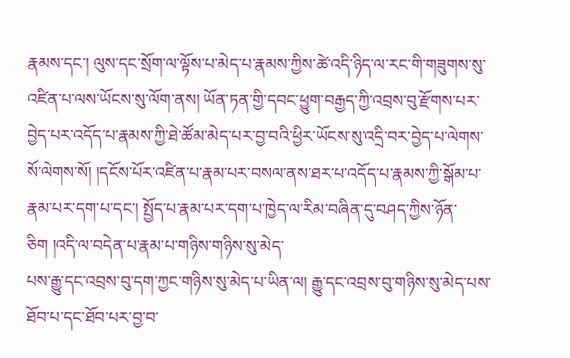རྣམས་དང་། ལུས་དང་སྲོག་ལ་ལྟོས་པ་མེད་པ་རྣམས་ཀྱིས་ཚེ་འདི་ཉིད་ལ་རང་གི་གཟུགས་སུ་འཛིན་པ་ལས་ཡོངས་སུ་ལོག་ནས། ཡོན་ཏན་གྱི་དབང་ཕྱུག་བརྒྱད་ཀྱི་འབྲས་བུ་རྫོགས་པར་བྱེད་པར་འདོད་པ་རྣམས་ཀྱི་ཐེ་ཚོམ་མེད་པར་བྱ་བའི་ཕྱིར་ཡོངས་སུ་འདྲི་བར་བྱེད་པ་ལེགས་སོ་ལེགས་སོ། །དངོས་པོར་འཛིན་པ་རྣམ་པར་བསལ་ནས་ཐར་པ་འདོད་པ་རྣམས་ཀྱི་སྒོམ་པ་རྣམ་པར་དག་པ་དང་། སྤྱོད་པ་རྣམ་པར་དག་པ་ཁྱེད་ལ་རིམ་བཞིན་དུ་བཤད་ཀྱིས་ཉོན་ཅིག །འདི་ལ་བདེན་པ་རྣམ་པ་གཉིས་གཉིས་སུ་མེད་
པས་རྒྱུ་དང་འབྲས་བུ་དག་ཀྱང་གཉིས་སུ་མེད་པ་ཡིན་ལ། རྒྱུ་དང་འབྲས་བུ་གཉིས་སུ་མེད་པས་ཐོབ་པ་དང་ཐོབ་པར་བྱ་བ་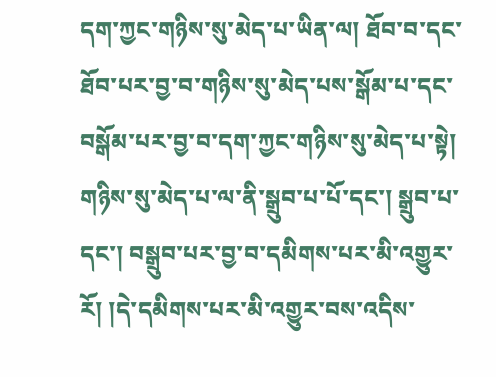དག་ཀྱང་གཉིས་སུ་མེད་པ་ཡིན་ལ། ཐོབ་བ་དང་ཐོབ་པར་བྱ་བ་གཉིས་སུ་མེད་པས་སྒོམ་པ་དང་བསྒོམ་པར་བྱ་བ་དག་ཀྱང་གཉིས་སུ་མེད་པ་སྟེ། གཉིས་སུ་མེད་པ་ལ་ནི་སྒྲུབ་པ་པོ་དང་། སྒྲུབ་པ་དང་། བསྒྲུབ་པར་བྱ་བ་དམིགས་པར་མི་འགྱུར་རོ། །དེ་དམིགས་པར་མི་འགྱུར་བས་འདིས་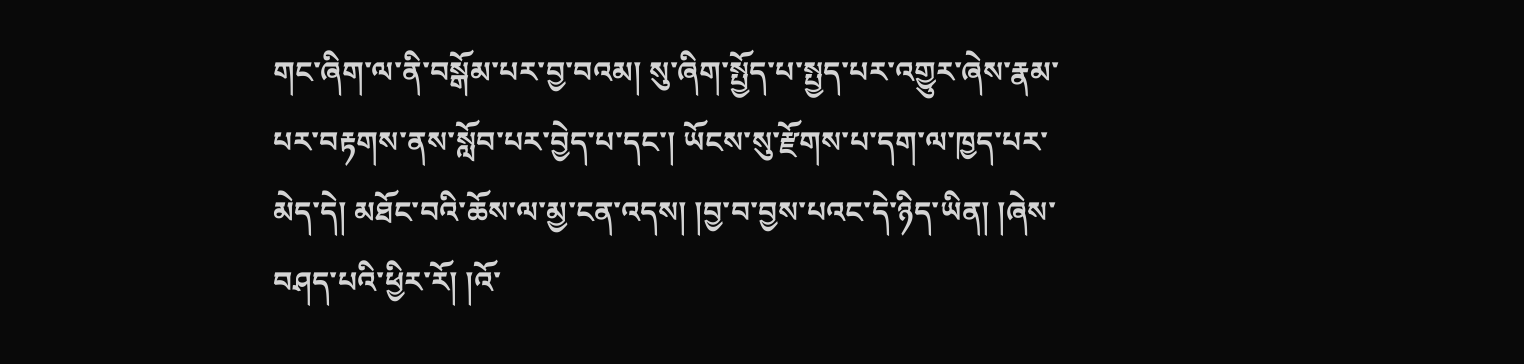གང་ཞིག་ལ་ནི་བསྒོམ་པར་བྱ་བའམ། སུ་ཞིག་སྤྱོད་པ་སྤྱད་པར་འགྱུར་ཞེས་རྣམ་པར་བརྟགས་ནས་སློབ་པར་བྱེད་པ་དང་། ཡོངས་སུ་རྫོགས་པ་དག་ལ་ཁྱད་པར་མེད་དེ། མཐོང་བའི་ཆོས་ལ་མྱ་ངན་འདས། །བྱ་བ་བྱས་པའང་དེ་ཉིད་ཡིན། །ཞེས་བཤད་པའི་ཕྱིར་རོ། །འོ་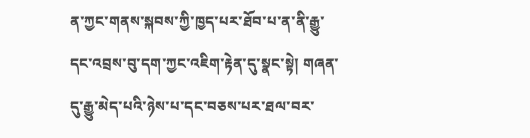ན་ཀྱང་གནས་སྐབས་ཀྱི་ཁྱད་པར་ཐོབ་པ་ན་ནི་རྒྱུ་དང་འབྲས་བུ་དག་ཀྱང་འཇིག་རྟེན་དུ་སྣང་སྟེ། གཞན་དུ་རྒྱུ་མེད་པའི་ཉེས་པ་དང་བཅས་པར་ཐལ་བར་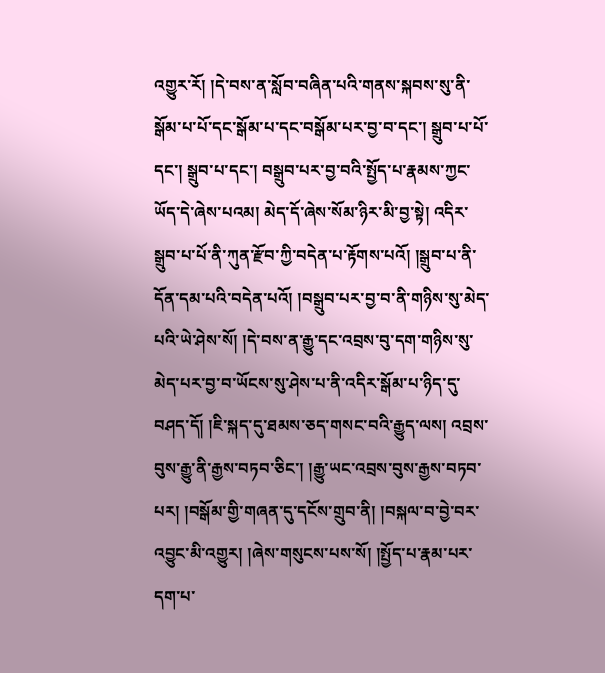འགྱུར་རོ། །དེ་བས་ན་སློབ་བཞིན་པའི་གནས་སྐབས་སུ་ནི་སྒོམ་པ་པོ་དང་སྒོམ་པ་དང་བསྒོམ་པར་བྱ་བ་དང་། སྒྲུབ་པ་པོ་དང་། སྒྲུབ་པ་དང་། བསྒྲུབ་པར་བྱ་བའི་སྤྱོད་པ་རྣམས་ཀྱང་ཡོད་དེ་ཞེས་པའམ། མེད་དོ་ཞེས་སོམ་ཉིར་མི་བྱ་སྟེ། འདིར་སྒྲུབ་པ་པོ་ནི་ཀུན་རྫོབ་ཀྱི་བདེན་པ་རྟོགས་པའོ། །སྒྲུབ་པ་ནི་དོན་དམ་པའི་བདེན་པའོ། །བསྒྲུབ་པར་བྱ་བ་ནི་གཉིས་སུ་མེད་པའི་ཡེ་ཤེས་སོ། །དེ་བས་ན་རྒྱུ་དང་འབྲས་བུ་དག་གཉིས་སུ་མེད་པར་བྱ་བ་ཡོངས་སུ་ཤེས་པ་ནི་འདིར་སྒོམ་པ་ཉིད་དུ་བཤད་དོ། །ཇི་སྐད་དུ་ཐམས་ཅད་གསང་བའི་རྒྱུད་ལས། འབྲས་བུས་རྒྱུ་ནི་རྒྱས་བཏབ་ཅིང་། །རྒྱུ་ཡང་འབྲས་བུས་རྒྱས་བཏབ་པར། །བསྒོམ་གྱི་གཞན་དུ་དངོས་གྲུབ་ནི། །བསྐལ་བ་བྱེ་བར་འབྱུང་མི་འགྱུར། །ཞེས་གསུངས་པས་སོ། །སྤྱོད་པ་རྣམ་པར་དག་པ་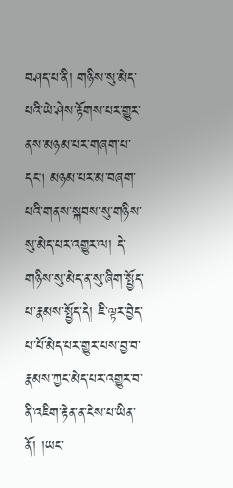བཤད་པ་ནི། གཉིས་སུ་མེད་པའི་ཡེ་ཤེས་རྟོགས་པར་གྱུར་ནས་མཉམ་པར་གཞག་པ་དང། མཉམ་པར་མ་བཞག་པའི་གནས་སྐབས་སུ་གཉིས་སུ་མེད་པར་འགྱུར་ལ། དེ་གཉིས་སུ་མེད་ན་སུ་ཞིག་སྤྱོད་པ་རྣམས་སྤྱོད་དེ། ཇི་ལྟར་བྱེད་པ་པོ་མེད་པར་གྱུར་པས་བྱ་བ་རྣམས་ཀྱང་མེད་པར་འགྱུར་བ་ནི་འཇིག་རྟེན་ན་ངེས་པ་ཡིན་ནོ། །ཡང་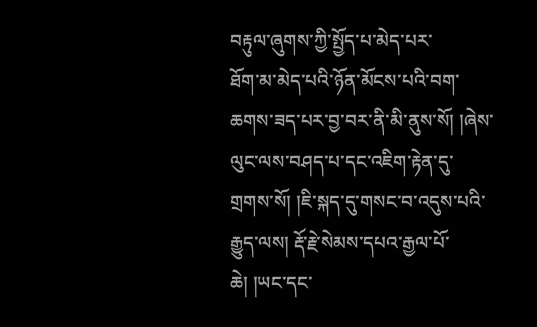བརྟུལ་ཞུགས་ཀྱི་སྤྱོད་པ་མེད་པར་
ཐོག་མ་མེད་པའི་ཉོན་མོངས་པའི་བག་ཆགས་ཟད་པར་བྱ་བར་ནི་མི་ནུས་སོ། །ཞེས་ལུང་ལས་བཤད་པ་དང་འཇིག་རྟེན་དུ་གྲགས་སོ། །ཇི་སྐད་དུ་གསང་བ་འདུས་པའི་རྒྱུད་ལས། རྡོ་རྗེ་སེམས་དཔའ་རྒྱལ་པོ་ཆེ། །ཡང་དང་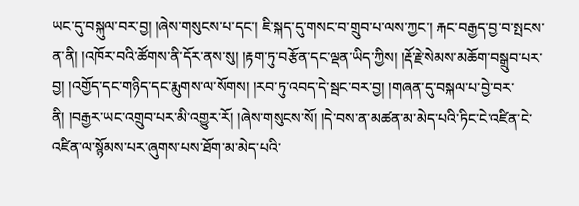ཡང་དུ་བསྐུལ་བར་བྱ། །ཞེས་གསུངས་པ་དང་། ཇི་སྐད་དུ་གསང་བ་གྲུབ་པ་ལས་ཀྱང་། རྐང་བརྒྱད་བྱ་བ་སྤངས་ན་ནི། །འཁོར་བའི་ཚོགས་ནི་དོར་ནས་སུ། །རྟག་ཏུ་བརྩོན་དང་ལྡན་ཡིད་ཀྱིས། །རྡོ་རྗེ་སེམས་མཆོག་བསྒྲུབ་པར་བྱ། །འགྱོད་དང་གཉིད་དང་རྨུགས་ལ་སོགས། །རབ་ཏུ་འབད་དེ་སྦང་བར་བྱ། །གཞན་དུ་བསྐལ་པ་བྱེ་བར་ནི། །བརྒྱར་ཡང་འགྲུབ་པར་མི་འགྱུར་རོ། །ཞེས་གསུངས་སོ། །དེ་བས་ན་མཚན་མ་མེད་པའི་ཏིང་ངེ་འཛིན་ངེ་འཛིན་ལ་སྙོམས་པར་ཞུགས་པས་ཐོག་མ་མེད་པའི་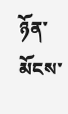ཉོན་མོངས་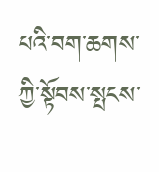པའི་བག་ཆགས་ཀྱི་སྟོབས་སྤངས་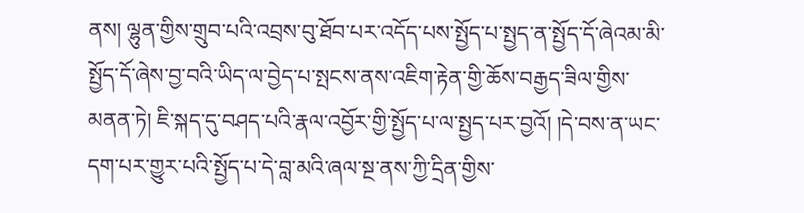ནས། ལྷུན་གྱིས་གྲུབ་པའི་འབྲས་བུ་ཐོབ་པར་འདོད་པས་སྤྱོད་པ་སྤྱད་ན་སྤྱོད་དོ་ཞེའམ་མི་སྤྱོད་དོ་ཞེས་བྱ་བའི་ཡིད་ལ་བྱེད་པ་སྤངས་ནས་འཇིག་རྟེན་གྱི་ཆོས་བརྒྱད་ཟིལ་གྱིས་མནན་ཏེ། ཇི་སྐད་དུ་བཤད་པའི་རྣལ་འབྱོར་གྱི་སྤྱོད་པ་ལ་སྤྱད་པར་བྱའོ། །དེ་བས་ན་ཡང་དག་པར་གྱུར་པའི་སྤྱོད་པ་དེ་བླ་མའི་ཞལ་སྔ་ནས་ཀྱི་དྲིན་གྱིས་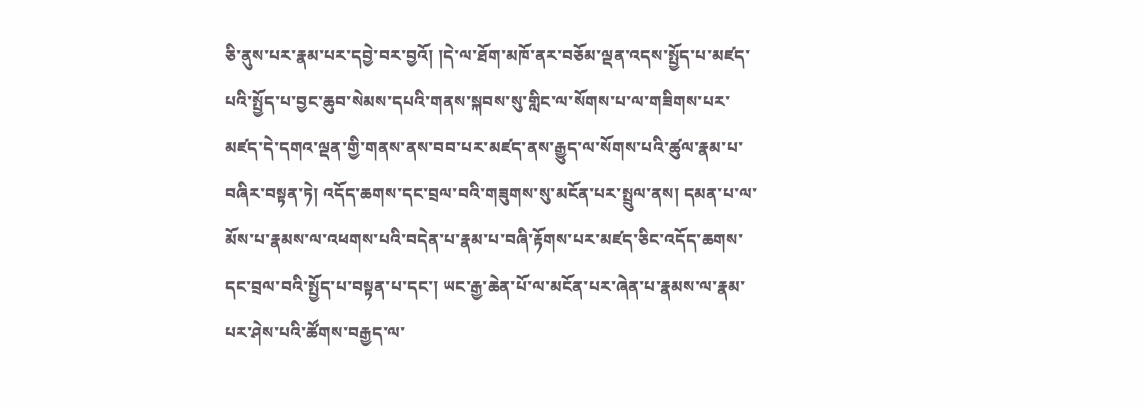ཅི་ནུས་པར་རྣམ་པར་དབྱེ་བར་བྱའོ། །དེ་ལ་ཐོག་མཁོ་ནར་བཅོམ་ལྡན་འདས་སྤྱོད་པ་མཛད་པའི་སྤྱོད་པ་བྱང་ཆུབ་སེམས་དཔའི་གནས་སྐབས་སུ་གླིང་ལ་སོགས་པ་ལ་གཟིགས་པར་མཛད་དེ་དགའ་ལྡན་གྱི་གནས་ནས་བབ་པར་མཛད་ནས་རྒྱུད་ལ་སོགས་པའི་ཚུལ་རྣམ་པ་བཞིར་བསྟན་ཏེ། འདོད་ཆགས་དང་བྲལ་བའི་གཟུགས་སུ་མངོན་པར་སྤྲུལ་ནས། དམན་པ་ལ་མོས་པ་རྣམས་ལ་འཕགས་པའི་བདེན་པ་རྣམ་པ་བཞི་རྟོགས་པར་མཛད་ཅིང་འདོད་ཆགས་དང་བྲལ་བའི་སྤྱོད་པ་བསྟན་པ་དང་། ཡང་རྒྱ་ཆེན་པོ་ལ་མངོན་པར་ཞེན་པ་རྣམས་ལ་རྣམ་པར་ཤེས་པའི་ཚོགས་བརྒྱད་ལ་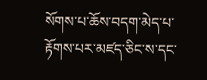སོགས་པ་ཆོས་བདག་མེད་པ་རྟོགས་པར་མཛད་ཅིང་ས་དང་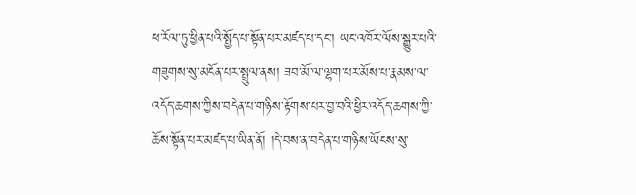ཕ་རོལ་ཏུ་ཕྱིན་པའི་སྤྱོད་པ་སྟོན་པར་མཛད་པ་དང་། ཡང་འཁོར་ལོས་སྒྱུར་པའི་གཟུགས་སུ་མངོན་པར་སྤྲུལ་ནས། ཟབ་མོ་ལ་ལྷག་པར་མོས་པ་རྣམས་ལ་འདོད་ཆགས་ཀྱིས་བདེན་པ་གཉིས་རྟོགས་པར་བྱ་བའི་ཕྱིར་འདོད་ཆགས་ཀྱི་ཆོས་སྟོན་པར་མཛད་པ་ཡིན་ནོ། །དེ་བས་ན་བདེན་པ་གཉིས་ཡོངས་སུ་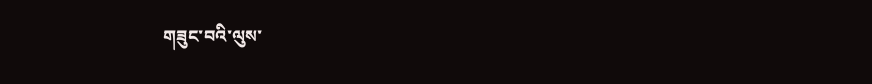གཟུང་བའི་ལུས་